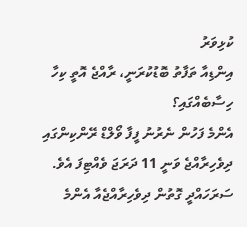ކުޅިވަރު
އިންޑިއާ ތަފާތު ބޮޑުކުރަނީ، ރާއްޖެ އޮތީ ކިހާ ހިސާބެއްގައި؟
އެންމެ ފަހުން ނެރުނު ފީފާ ވޯލްޑް ރޭންކިންގައި ދިވެހިރާއްޖެ ވަނީ 11 ދަރަޖަ ވެއްޓިފަ އެވެ. ސަރަހައްދީ ގޮތުން ދިވެހިރާއްޖެއާ އެންމެ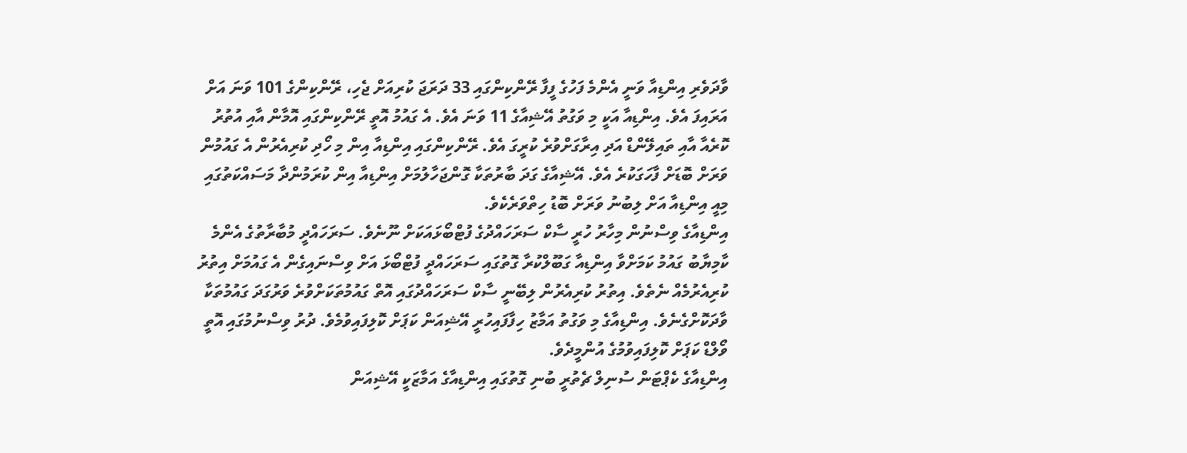ވާދަވެރި އިންޑިއާ ވަނީ އެންމެ ފަހުގެ ފީފާ ރޭންކިންގައި 33 ދަރަޖަ ކުރިއަށް ޖެހި، ރޭންކިންގެ 101 ވަނަ އަށް އަރައިފަ އެވެ. އިންޑިއާ އަކީ މި ވަގުތު އޭޝިއާގެ 11 ވަނަ އެވެ. އެ ގައުމު އޮތީ ރޭންކިންގައި އޮމާން އާއި އުތުރު ކޮރެއާ އާއި ތައިލޭންޑް އަދި އިރާގަށްވުރެ ކުރީގަ އެވެ. ރޭންކިންގައި އިންޑިއާ އިން މި ހޯދި ކުރިއެރުން އެ ގައުމުން ވަރަށް ބޮޑަށް ފާހަގަކުރެ އެވެ. އޭޝިއާގެ ގަދަ ބާރުތަކާ ގޮންޖަހާލުމަށް އިންޑިއާ އިން ކުރަމުންދާ މަސައްކަތުގައި މިއީ އިންޑިއާ އަށް ލިބުނު ވަރަށް ބޮޑު ހިތްވަރެކެވެ.
އިންޑިއާގެ ވިސްނުން މިހާރު ހުރީ ސާކް ސަރަހައްދުގެ ފުޓްބޯޅައަކަށް ނޫނެވެ. ސަރަހައްދީ މުބާރާތުގެ އެންމެ ކާމިޔާބު ގައުމު ކަމަށްވާ އިންޑިއާ ގަބޫލްކުރާ ގޮތުގައި ސަރަހައްދީ ފުޓްބޯޅަ އަށް ވިސްނައިގެން އެ ގައުމަށް އިތުރު ކުރިއެރުމެއް ނެތެވެ. އިތުރު ކުރިއެރުން ލިބޭނީ ސާކް ސަރަހައްދުގައި އޮތް ގައުމުތަކަށްވުރެ ވަރުގަދަ ގައުމުތަކާ ވާދަކޮށްގެނެވެ. އިންޑިއާގެ މި ވަގުތު އަމާޒު ހިފާފައިހުރީ އޭޝިއަން ކަޕަށް ކޮލިފައިވުމެވެ. ދުރު ވިސްނުމުގައި އޮތީ ވޯލްޑް ކަޕަށް ކޮލިފައިވުމުގެ އުންމީދެވެ.
އިންޑިއާގެ ކެޕްޓަން ސުނިލް ޗެތުރީ ބުނި ގޮތުގައި އިންޑިއާގެ އަމާޒަކީ އޭޝިއަން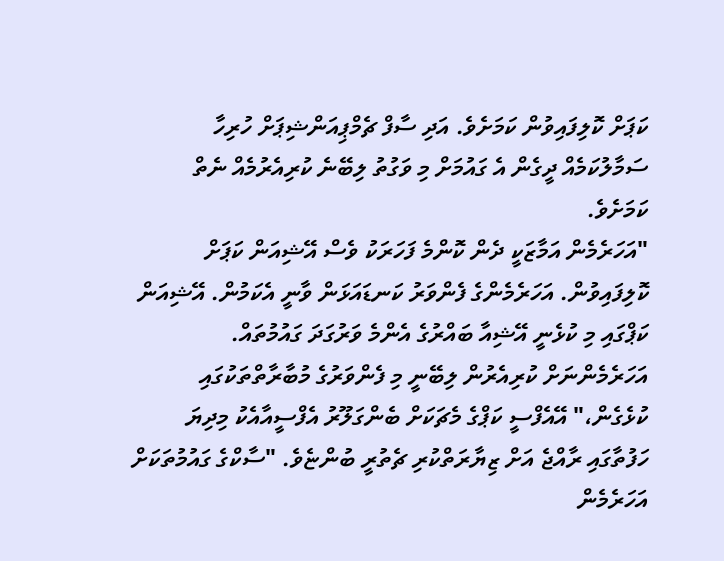ކަޕަށް ކޮލިފައިވުން ކަމަށެވެ. އަދި ސާފް ޗެމްޕިއަންޝިޕަށް ހުރިހާ ސަމާލުކަމެއް ދީގެން އެ ގައުމަށް މި ވަގުތު ލިބޭނެ ކުރިއެރުމެއް ނެތް ކަމަށެވެ.
"އަހަރެމެން އަމާޒަކީ ދެން ކޮންމެ ފަހަރަކު ވެސް އޭޝިއަން ކަޕަށް ކޮލިފައިވުން. އަހަރެމެންގެ ފެންވަރު ކަނޑައަޅަން ވާނީ އެކަމުން. އޭޝިއަން ކަޕްގައި މި ކުޅެނީ އޭޝިއާ ބައްރުގެ އެންމެ ވަރުގަދަ ގައުމުތައް. އަހަރެމެންނަށް ކުރިއެރުން ލިބޭނީ މި ފެންވަރުގެ މުބާރާތްތަކުގައި ކުޅެގެން،" އޭއެފްސީ ކަޕްގެ މެޗަކަށް ބެންގަލޫރު އެފްސީއާއެކު މިދިޔަ ހަފުތާގައި ރާއްޖެ އަށް ޒިޔާރަތްކުރި ޗެތުރީ ބުންޏެވެ. "ސާކްގެ ގައުމުތަކަށް އަހަރެމެން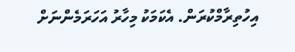އިހުތިރާމްކުރަން. އެކަމަކު މިހާރު އަހަރަމެންނަށް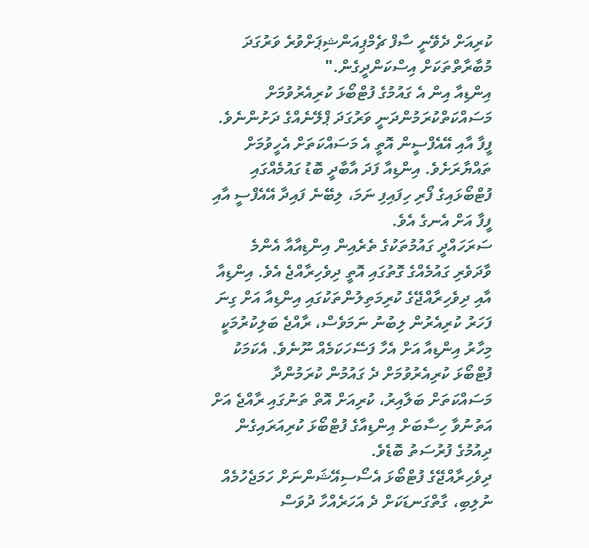ކުރިއަށް ދެވޭނީ ސާފް ޗެމްޕިއަންޝިޕަށްވުރެ ވަރުގަދަ މުބާރާތްތަކަށް އިސްކަންދީގެން."
އިންޑިއާ އިން އެ ގައުމުގެ ފުޓްބޯޅަ ކުރިއެރުވުމަށް މަސައްކަތްކުރަމުންދަނީ ވަރުގަދަ ޕްލޭނެއްގެ ދަށުންނެވެ. ފީފާ އާއި އޭއެފްސީން އޮތީ އެ މަސައްކަތަށް އެހީވުމަށް ތައްޔާރަށެވެ. އިންޑިއާ ފަދަ އާބާދީ ބޮޑު ގައުމެއްގައި ފުޓްބޯޅައިގެ ފޯރި ހިފައިފި ނަމަ، ލިބޭނެ ފައިދާ އޭއެފްސީ އާއި ފީފާ އަށް އެނގެ އެވެ.
ސަރަހައްދީ ގައުމުތަކުގެ ތެރެއިން އިންޑިއާއާ އެންމެ ވާދަވެރި ގައުމެއްގެ ގޮތުގައި އޮތީ ދިވެހިރާއްޖެ އެވެ. އިންޑިއާ އާއި ދިވެހިރާއްޖޭގެ ކުރިމަތިލުންތަކުގައި އިންޑިއާ އަށް ގިނަ ފަހަރު ކުރިއެރުން ލިބުނު ނަމަވެސް، ރާއްޖެ ބަލިކުރުމަކީ މިހާރު އިންޑިއާ އަށް އެހާ ފަސޭހަކަމެއް ނޫނެވެ. އެކަމަކު ފުޓްބޯޅަ ކުރިއެރުވުމަށް ދެ ގައުމުން ކުރަމުންދާ މަސައްކަތަށް ބަލާއިރު، ކުރިއަށް އޮތް ތަނުގައި ރާއްޖެ އަށް އަތުނުވާ ހިސާބަށް އިންޑިއާގެ ފުޓްބޯޅަ ކުރިއަރައިގެން ދިއުމުގެ ފުރުސަތު ބޮޑެވެ.
ދިވެހިރާއްޖޭގެ ފުޓްބޯޅަ އެސޯސިއޭޝަންނަށް ހަމަޖެހުމެއް ނުލިބި، ގާތްގަނޑަކަށް ދެ އަހަރެއްހާ ދުވަސް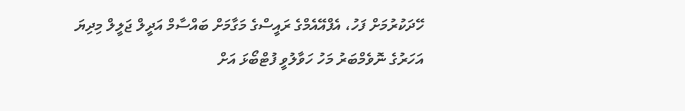ހޭދަކުރުމަށް ފަހު، އެފްއޭއެމްގެ ރައީސްގެ މަގާމަށް ބައްސާމް އަދީލް ޖަލީލް މިދިޔަ އަހަރުގެ ނޮވެމްބަރު މަހު ހަވާލުވީ ފުޓްބޯޅަ އަށް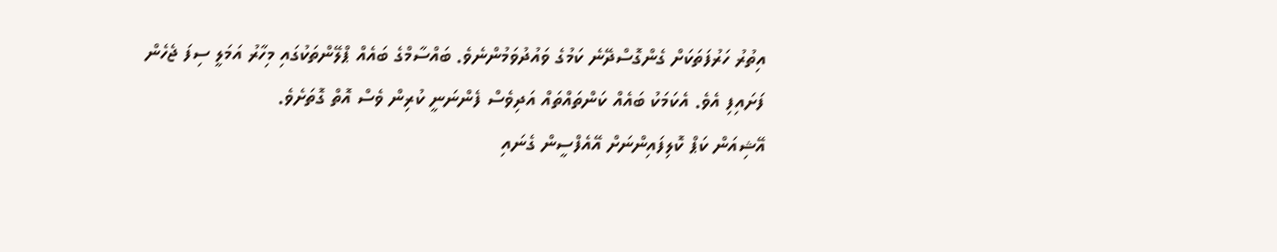އިތުރު ހަރުފަތަކަށް ގެންގޮސްދޭނެ ކަމުގެ ވައުދުވަމުންނެވެ. ބައްސާމްގެ ބައެއް ޕްލޭންތަކުގައި މިހާރު އަމަލީ ސިފަ ޖެހެން ފަށައިފި އެވެ. އެކަމަކު ބައެއް ކަންތައްތައް އަދިވެސް ފެންނަނީ ކުރިން ވެސް އޮތް ގޮތަށެވެ.
އޭޝިއަން ކަޕް ކޮލިފައިންނަށް އޭއެފްސީން ގެނައި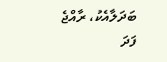ބަދަލާއެކު، ރާއްޖެ ފަދަ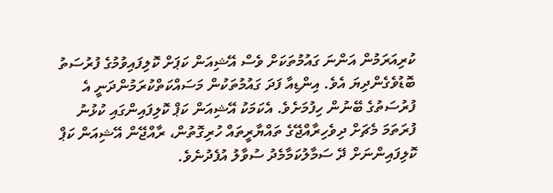ކުރިއަރަމުން އަންނަ ގައުމުތަކަށް ވެސް އޭޝިއަން ކަޕަށް ކޮލިފައިވުމުގެ ފުރުސަތު ބޮޑުވެގެންދިޔަ އެވެ. އިންޑިއާ ފަދަ ގައުމުތަކުން މަސައްކަތްކުރަމުންދަނީ އެ ފުރުސަތުގެ ބޭނުން ހިފުމަށެވެ. އެކަމަކު އޭޝިއަން ކަޕް ކޮލިފައިންގައި ކުޅުނު ފުރަތަމަ މެޗަށް ދިވެހިރާއްޖޭގެ ތައްޔާރީތައް ހުރިގޮތުން، ރާއްޖޭން އޭޝިއަން ކަޕް ކޮލިފައިންނަށް ދޭ ސަމާލުކަމާމެދު ސުވާލު އުފެދުނެވެ.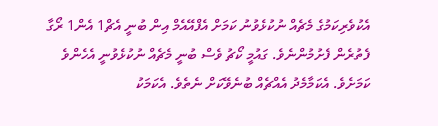އެކުވެރިކަމުގެ މެޗެއް ނުކުޅެވުނު ކަމަށް އެފްއޭއެމް އިން ބުނީ އެޗް1 އެން1 ރޯގާ ފެތުރެން ފެށުމުންނެވެ. ގައުމީ ކޯޗު ވެސް ބުނީ މެޗެއް ނުކުޅެވުނީ އެހެންވެ ކަމަށެވެ. އެކަމާމެދު އެއްޗެއް ބުނެވޭކަށް ނެތެވެ. އެކަމަކު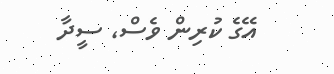އޭގެ ކުރިން ވެސް، ސީދާ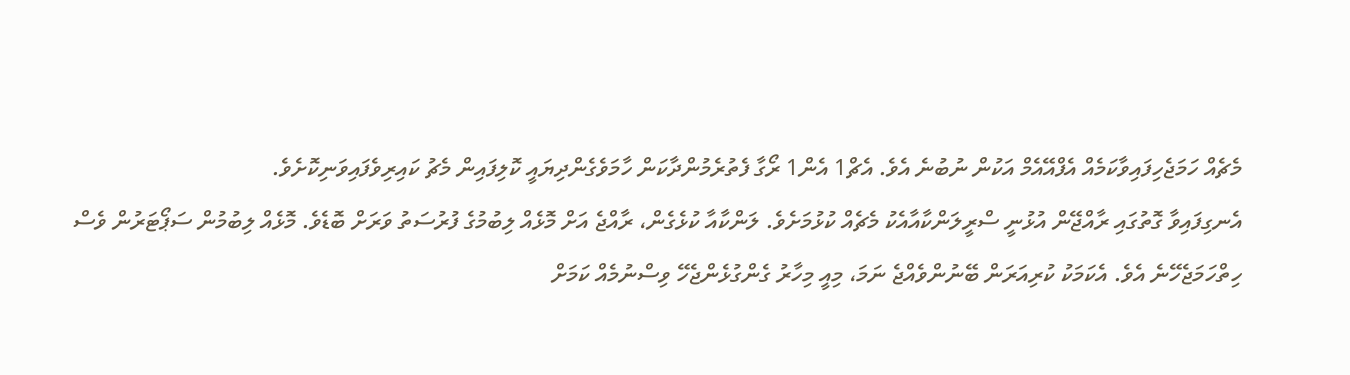މެޗެއް ހަމަޖެހިފައިވާކަމެއް އެފްއޭއެމް އަކުން ނުބުނެ އެވެ. އެޗް1 އެން1 ރޯގާ ފެތުރެމުންދާކަން ހާމަވެގެންދިޔައީ ކޮލިފައިން މެޗު ކައިރިވެފައިވަނިކޮށެވެ.
އެނގިފައިވާ ގޮތުގައި ރާއްޖޭން އުޅުނީ ސްރީލަންކާއާއެކު މެޗެއް ކުޅުމަށެވެ. ލަންކާއާ ކުޅެގެން، ރާއްޖެ އަށް މޮޅެއް ލިބުމުގެ ފުރުސަތު ވަރަށް ބޮޑެވެ. މޮޅެއް ލިބުމުން ސަޕޯޓަރުން ވެސް ހިތްހަމަޖެހޭނެ އެވެ. އެކަމަކު ކުރިއަރަން ބޭނުންވެއްޖެ ނަމަ، މިއީ މިހާރު ގެންގުޅެންޖެހޭ ވިސްނުމެއް ކަމަށް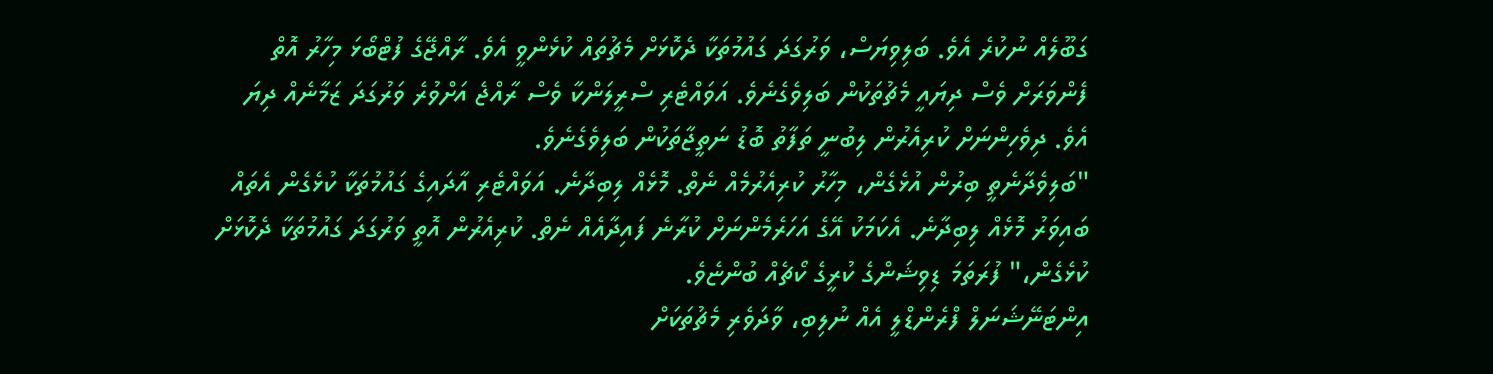ގަބޫލެއް ނުކުރެ އެވެ. ބަލިވިޔަސް، ވަރުގަދަ ގައުމުތަކާ ދެކޮޅަށް މެޗުތައް ކުޅެންވީ އެވެ. ރާއްޖޭގެ ފުޓްބޯޅަ މިހާރު އޮތް ފެންވަރަށް ވެސް ދިޔައީ މެޗުތަކުން ބަލިވެގެނެވެ. އަވައްޓެރި ސްރީލަންކާ ވެސް ރާއްޖެ އަށްވުރެ ވަރުގަދަ ޒަމާނެއް ދިޔަ އެވެ. ދިވެހިންނަށް ކުރިއެރުން ލިބުނީ ތަފާތު ބޮޑު ނަތީޖާތަކުން ބަލިވެގެނެވެ.
"ބަލިވެދާނެތީ ބިރުން އުޅެގެން، މިހާރު ކުރިއެރުމެއް ނެތް. މޮޅެއް ލިބިދާނެ. އަވައްޓެރި އާދައިގެ ގައުމުތަކާ ކުޅެގެން އެތައް ބައިވަރު މޮޅެއް ލިބިދާނެ. އެކަމަކު އޭގެ އަހަރެމެންނަށް ކުރާނެ ފައިދާއެއް ނެތް. ކުރިއެރުން އޮތީ ވަރުގަދަ ގައުމުތަކާ ދެކޮޅަށް ކުޅެގެން،" ފުރަތަމަ ޑިވިޝަންގެ ކުރީގެ ކޯޗެއް ބުންޏެވެ.
އިންޓަނޭޝަނަލް ފްރެންޑްލީ އެއް ނުލިބި، ވާދަވެރި މެޗުތަކަށް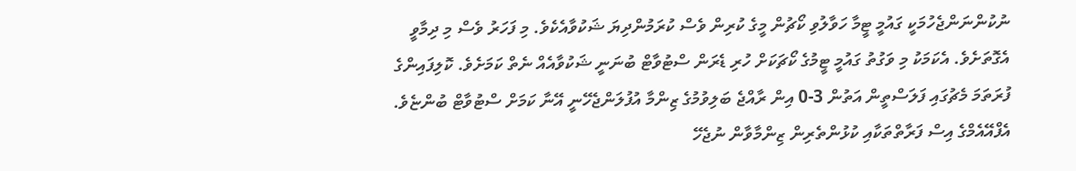ނުކުންނަންޖެހުމަކީ ގައުމީ ޓީމާ ހަވާލުވި ކޯޗުން މީގެ ކުރިން ވެސް ކުރަމުންދިޔަ ޝަކުވާއެކެވެ. މި ފަހަރު ވެސް މި ދިމާވީ އެގޮތަށެވެ. އެކަމަކު މި ވަގުތު ގައުމީ ޓީމުގެ ކޯޗަކަށް ހުރި ޑެރަން ސްޓުވާޓް ބުނަނީ ޝަކުވާއެއް ނެތް ކަމަށެވެ. ކޮލިފައިންގެ ފުރަތަމަ މެޗުގައި ފަލަސްތީން އަތުން 3-0 އިން ރާއްޖެ ބަލިވުމުގެ ޒިންމާ އުފުލަންޖެހޭނީ އޭނާ ކަމަށް ސްޓުވާޓް ބުންޏެވެ. އެފްއޭއެމްގެ އިސް ފަރާތްތަކާއި ކުޅުންތެރިން ޒިންމާވާން ނުޖެހޭ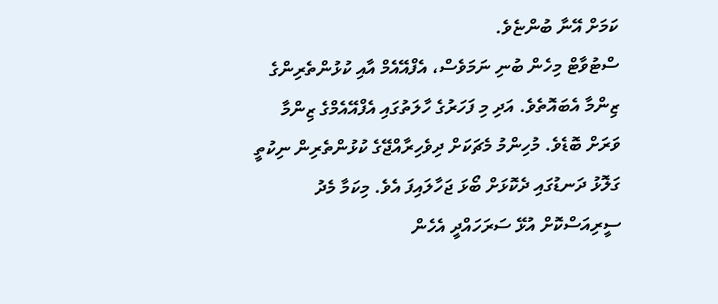ކަމަށް އޭނާ ބުންޏެވެ.
ސްޓުވާޓް މިހެން ބުނި ނަމަވެސް، އެފްއޭއެމް އާއި ކުޅުންތެރިންގެ ޒިންމާ އެބައޮތެވެ. އަދި މި ފަހަރުގެ ހާލަތުގައި އެފްއޭއެމްގެ ޒިންމާ ވަރަށް ބޮޑެވެ. މުހިންމު މެޗަކަށް ދިވެހިރާއްޖޭގެ ކުޅުންތެރިން ނިކުތީ ގަލޮޅު ދަނޑުގައި ދެކޮޅަށް ބޯޅަ ޖަހާލައިފަ އެވެ. މިކަމާ މެދު ސީރިއަސްކޮށް އުޅޭ ސަރަހައްދީ އެހެން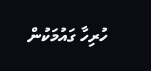ހުރިހާ ގައުމަކުން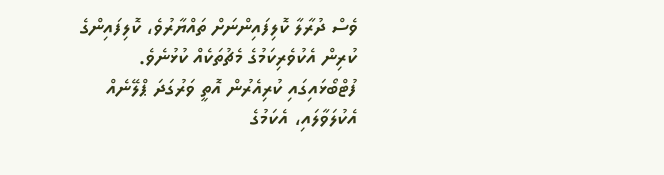ވެސް ދުރާލާ ކޮލިފައިންނަށް ތައްޔާރުވެ، ކޮލިފައިންގެ ކުރިން އެކުވެރިކަމުގެ މެޗުތަކެއް ކުޅުނެވެ.
ފުޓްބޯޅައިގައި ކުރިއެރުން އޮތީ ވަރުގަދަ ޕްލޭނެއް އެކުލަވާލައި، އެކަމުގެ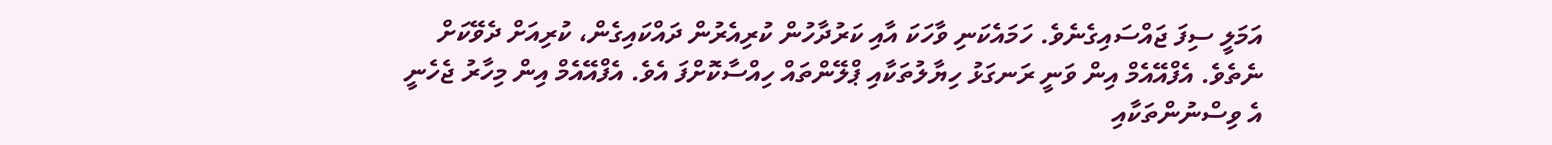އަމަލީ ސިފަ ޖައްސައިގެނެވެ. ހަމައެކަނި ވާހަކަ އާއި ކަރުދާހުން ކުރިއެރުން ދައްކައިގެން، ކުރިއަށް ދެވޭކަށް ނެތެވެ. އެފްއޭއެމް އިން ވަނީ ރަނގަޅު ހިޔާލުތަކާއި ޕްލޭންތައް ހިއްސާކޮށްފަ އެވެ. އެފްއޭއެމް އިން މިހާރު ޖެހެނީ އެ ވިސްނުންތަކާއި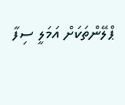ޕްލޭންތަކަށް އަމަލީ ސިފާ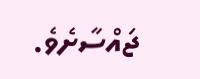ޖައްސާށެވެ.